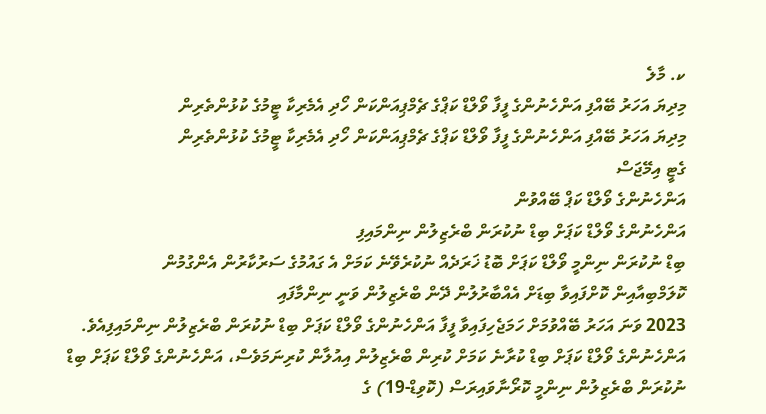ކ. މާލެ
މިދިޔަ އަހަރު ބޭއްފި އަންހެނުންގެ ފީފާ ވޯލްޑް ކަޕްގެ ޗެމްޕިއަންކަން ހޯދި އެމެރިކާ ޓީމުގެ ކުޅުންތެރިން
މިދިޔަ އަހަރު ބޭއްފި އަންހެނުންގެ ފީފާ ވޯލްޑް ކަޕްގެ ޗެމްޕިއަންކަން ހޯދި އެމެރިކާ ޓީމުގެ ކުޅުންތެރިން
ގެޓީ އިމޭޖަސް
އަންހެނުންގެ ވޯލްޑް ކަޕް ބޭއްވުން
އަންހެނުންގެ ވޯލްޑް ކަޕަށް ބިޑް ނުކުރަން ބްރެޒިލުން ނިންމައިފި
ބިޑް ނުކުރަން ނިންމީ ވޯލްޑް ކަޕަށް ބޮޑު ޚަރަދެއް ނުކުރެވޭނެ ކަމަށް އެ ގައުމުގެ ސަރުކާރުން އެންގުމުން
ކޮލަމްބިއާއިން ކޮށްފައިވާ ބިޑަށް އެއްބާރުލުން ދޭން ބްރެޒިލުން ވަނީ ނިންމާފައި
2023 ވަނަ އަހަރު ބޭއްވުމަށް ހަމަޖެހިފައިވާ ފީފާ އަންހެނުންގެ ވޯލްޑް ކަޕަށް ބިޑް ނުކުރަން ބްރެޒިލުން ނިންމައިފިއެވެ.
އަންހެނުންގެ ވޯލްޑް ކަޕަށް ބިޑް ކުރާނެ ކަމަށް ކުރިން ބްރެޒިލުން އިއުލާން ކުރިނަމަވެސް، އަންހެނުންގެ ވޯލްޑް ކަޕަށް ބިޑް ނުކުރަން ބްރެޒިލުން ނިންމީ ކޮރޯނާވައިރަސް (ކޮވިޑް-19) ގެ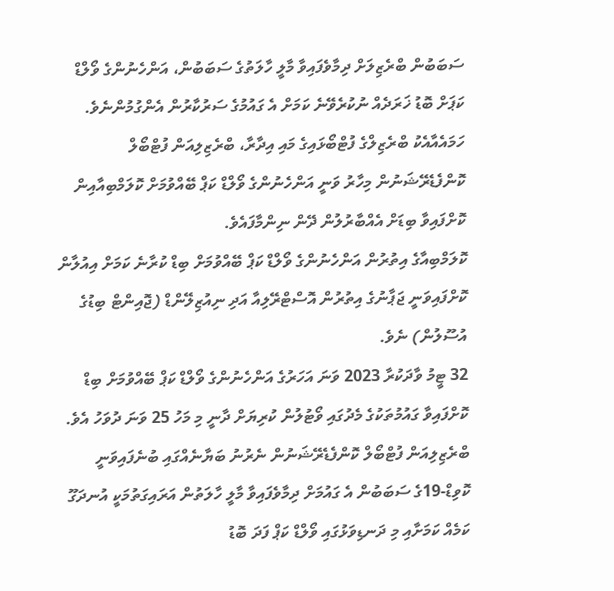ސަބަބުން ބްރެޒިލަށް ދިމާވެފައިވާ މާލީ ހާލަތުގެ ސަބަބުން، އަންހެނުންގެ ވޯލްޑް ކަޕަށް ބޮޑު ޚަރަދެއް ނުކުރެވޭނެ ކަމަށް އެ ގައުމުގެ ސަރުކާރުން އެންގުމުންނެވެ. ހަމައެއާއެކު ބްރެޒިލްގެ ފުޓްބޯޅައިގެ މައި އިދާރާ، ބްރެޒިލިއަން ފުޓްބޯލް ކޮންފެޑެރޭޝަނުން މިހާރު ވަނީ އަންހެނުންގެ ވޯލްޑް ކަޕް ބޭއްވުމަށް ކޮލަމްބިއާއިން ކޮށްފައިވާ ބިޑަށް އެއްބާރުލުން ދޭން ނިންމާފައެވެ.
ކޮލަމްބިއާގެ އިތުރުން އަންހެނުންގެ ވޯލްޑް ކަޕް ބޭއްވުމަށް ބިޑް ކުރާނެ ކަމަށް އިއުލާން ކޮށްފައިވަނީ ޖަޕާނުގެ އިތުރުން އޮސްޓްރޭލިއާ އަދި ނިއުޒިލޭންޑް (ޖޮއިންޓް ބިޑުގެ އުސޫލުން) ނެވެ.
32 ޓީމު ވާދަކުރާ 2023 ވަނަ އަހަރުގެ އަންހެނުންގެ ވޯލްޑް ކަޕް ބޭއްވުމަށް ބިޑް ކޮށްފައިވާ ގައުމުތަކުގެ މެދުގައި ވޯޓުލުން ކުރިޔަށް ދާނީ މި މަހު 25 ވަނަ ދުވަހު އެވެ.
ބްރެޒިލިއަން ފުޓްބޯލް ކޮންފެޑެރޭޝަނުން ނެރުނު ބަޔާނެއްގައި ބުނެފައިވަނީ ކޮވިޑް-19ގެ ސަބަބުން އެ ގައުމަށް ދިމާވެފައިވާ މާލީ ހާލަތުން އަރައިގަތުމަކީ އުނދަގޫ ކަމެއް ކަމަށާއި މި ދަނޑިވަޅުގައި ވޯލްޑް ކަޕް ފަދަ ބޮޑު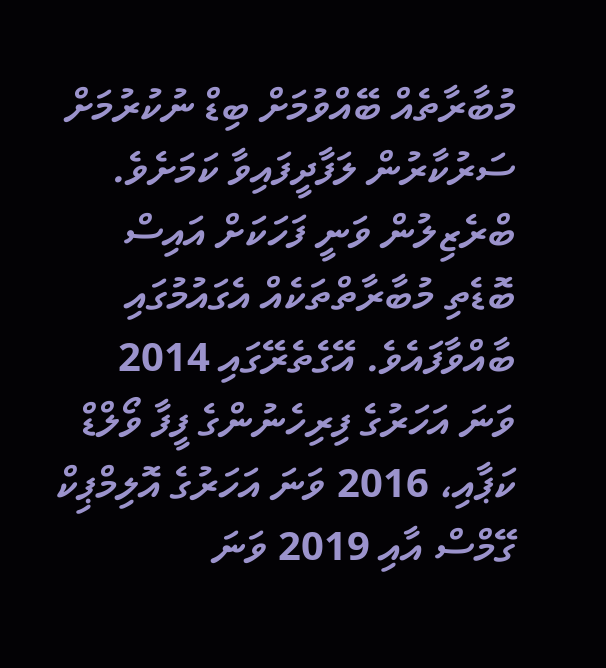މުބާރާތެއް ބޭއްވުމަށް ބިޑް ނުކުރުމަށް ސަރުކާރުން ލަފާދީފައިވާ ކަމަށެވެ.
ބްރެޒިލުން ވަނީ ފަހަކަށް އައިސް ބޮޑެތި މުބާރާތްތަކެއް އެގައުމުގައި ބާއްވާފައެވެ. އޭގެތެރޭގައި 2014 ވަނަ އަހަރުގެ ފިރިހެނުންގެ ފީފާ ވޯލްޑް ކަޕާއި، 2016 ވަނަ އަހަރުގެ އޮލިމްޕިކް ގޭމްސް އާއި 2019 ވަނަ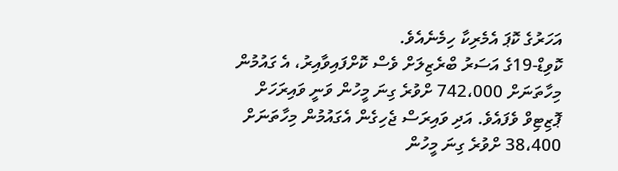އަހަރުގެ ކޮޕަ އެމެރިކާ ހިމެނެއެވެ.
ކޮވިޑް-19ގެ އަސަރު ބްރެޒިލަށް ވެސް ކޮށްފައިވާއިރު، އެ ގައުމުން މިހާތަނަށް 742،000 ށްވުރެ ގިނަ މީހުން ވަނީ ވައިރަހަށް ޕޮޒިޓިވް ވެފައެވެ. އަދި ވައިރަސް ޖެހިގެން އެގައުމުން މިހާތަނަށް 38،400 ށްވުރެ ގިނަ މީހުން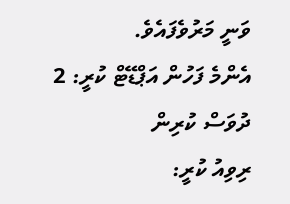ވަނީ މަރުވެފައެވެ.
އެންމެ ފަހުން އަޕްޑޭޓް ކުރީ: 2 ދުވަސް ކުރިން
ރިވިއު ކުރީ: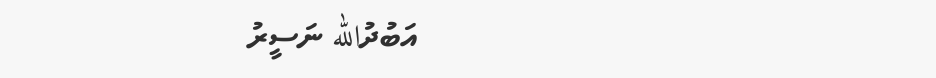އަބުދުالله ނަސީރު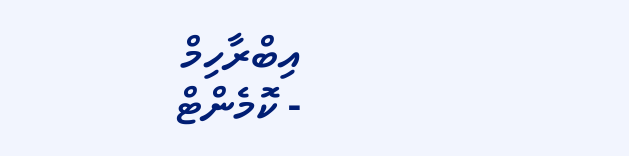އިބްރާހިމް
- ކޮމެންޓް